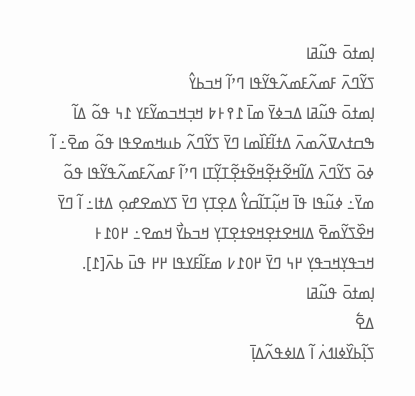ߊ߲ߘߙߋ߫ ߟߎ߬ߥߊ
ߖߌ߬ߣߍ߫ ߓߘߍ߬ߓߘߍ߬ߟߌ߬ߟߊ ߣߴߊ߬ ߞߏߕߌ߮
ߊ߲ߘߙߋ߫ ߟߎ߬ߥߊ ߡߏߦߌ߫ ߘߊ߫ ߁߉߅߈ ߞߏ߲ߞߏߘߌ߬ߓߌ ߁߆ ߟߋ߬ ߡߊ߬ ߒߛߙߍߜߍ߬ߘߍ߫ ߡߙߊ߬ߓߊ߰ߘߊ ߣߌ߫ ߖߌ߬ߣߍ߬ ߕߎߞߘߐߟߊ ߟߋ߬ ߘߐ߫߸ ߊ߬ ߦߋ߫ ߖߌ߬ߣߍ߫ ߡߊ߬ߞߐ߬ߙߐ߲߬ߞߐ߬ߙߐ߲߬ߠߌ߲߬ߠߊ ߣߴߊ߬ ߓߘߍ߬ߓߘߍ߬ߟߌ߬ߟߊ ߟߋ߬ ߘߌ߫߸ ߦߎ߬ߟߊ ߟߊ߫ ߞߎ߲߬ߠߊ߬ߛߌ߮ ߡߐ߲ߠߌ߲ ߣߌ߫ ߖߌߘߐߝߋ߲ ߡߙߊ߸ ߊ߬ ߣߌ߫ ߞߐ߰ߖߌ߬ߘߐ߫ ߡߊߞߐߙߐ߲ߞߐߙߐ߲ߠߌ߲ ߞߏߕߌ߯ ߞߘߐ߸ ߂߀߁߅ ߞߏߟߌ߲ߞߏߟߌ߲ ߂߆ ߣߌ߫ ߂߀߁߇ ߘߓߊ߬ߓߌߟߊ ߂߂ ߟߎ߫ ߕߍ߫[߁].
ߊ߲ߘߙߋ߫ ߟߎ߬ߥߊ
ߡߐ߱
ߖߊ߲߬ߕߌ߰ߦߊߗߍ߭ ߊ߬ ߡߊߦߟߍ߬ߡߊ߲߫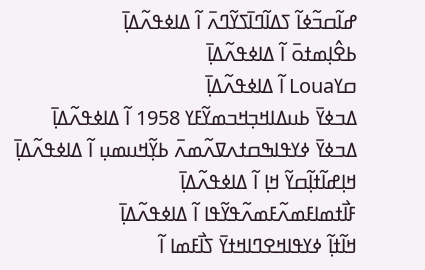ߝߊ߬ߛߏ߬ߦߊ߬ ߖߡߊ߬ߣߊ߫ߖߌ߬ߣߍ߫ ߊ߬ ߡߊߦߟߍ߬ߡߊ߲߫
ߕߐ߮ߊ߲ߘߙߋ߫ ߊ߬ ߡߊߦߟߍ߬ߡߊ߲߫
ߛߌLoua ߊ߬ ߡߊߦߟߍ߬ߡߊ߲߫
ߡߏߦߌ߫ ߕߎߡߊߞߏ߲ߞߏߘߌ߬ߓߌ 1958 ߊ߬ ߡߊߦߟߍ߬ߡߊ߲߫
ߡߏߦߌ߫ ߦߌߟߊߒߛߙߍߜߍ߬ߘߍ߫ ߕߌ߲߬ߞߎߘߎ߲ ߊ߬ ߡߊߦߟߍ߬ߡߊ߲߫
ߞߊ߲ߝߊ߬ߙߊ߲߬ߛߌ߬ ߞߊ߲ ߊ߬ ߡߊߦߟߍ߬ߡߊ߲߫
ߓߊ߯ߙߘߊߓߘߍ߬ߓߘߍ߬ߟߌ߬ߟߊ ߊ߬ ߡߊߦߟߍ߬ߡߊ߲߫
ߞߊ߬ߙߊ߲߬ ߦߌߟߊߞߐߣߊߞߙߌ߫ ߖߊ߯ߓߘߊ ߊ߬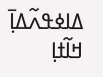ߡߊߦߟߍ߬ߡߊ߲߫
ߞߊ߬ߙߊ߲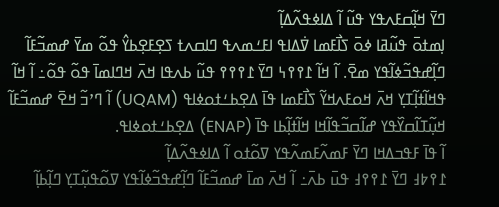ߣߌ߫ ߞߊ߲߬ߛߓߍߟߌ ߟߎ߬ ߊ߬ ߡߊߦߟߍ߬ߡߊ߲߬
ߊ߲ߘߙߋ߫ ߟߎ߬ߥߊ ߦߋ߫ ߖߊ߯ߓߘߊ ߜ߭ߡߊߟ ߊߓߑߘߍߟ ߣߊߛߍߙ ߖߐ߲ߓߐ߲ߕߌ߮ ߟߋ߬ ߘߌ߫ ߝߘߏ߬ߓߊ߬ ߣߊ߲߬ߝߟߏ߬ߦߊ߬ߟߌ ߘߐ߫. ߊ߬ ߞߊ߬ ߁߉߉߆ ߣߌ߫ ߁߉߉߉ ߟߎ߬ ߕߍߟߊ ߞߍ߫ ߞߣߊߘߊ߫ ߟߋ߬ ߟߋ߬߸ ߊ߬ ߞߊ߬ ߟߞߊ߬ߙߊ߲߬ߠߌ߲ ߞߍ߫ ߞߋߓߍߞߌ߬ ߖߊ߯ߓߘߊ ߟߊ߫ ߡߐ߲ߕߑߙߋߦߊߟ (UQAM) ߊ߬ ߣߴߏ߬ ߞߐ߫ ߝߘߏ߬ߓߊ߬ ߞߎ߲߬ߠߊ߬ߛߌ߰ߟߌ ߝߊ߬ߛߏ߬ߟߊ߬ߞߊ ߞߊ߬ߙߊ߲߬ߕߊ ߟߊ߫ (ENAP) ߡߐ߲ߕߑߙߋߦߊߟ.
ߊ߬ ߟߊ߫ ߓߟߏߡߞߊ ߣߌ߫ ߓߘߍ߬ߓߘߍ߬ߟߌ ߜߋ߬ߙߋ ߊ߬ ߡߊߦߟߍ߬ߡߊ߲߬
߁߉߈߃ ߣߌ߫ ߁߉߉߃ ߟߎ߫ ߕߍ߫߸ ߊ߬ ߞߍ߫ ߘߊ߫ ߝߘߏ߬ߓߊ߬ ߣߊ߲߬ߝߟߏ߬ߦߊ߬ߟߌ ߜߋ߬ߟߎ߲߬ߠߌ߲ ߣߊ߲߬ߕߊ߲߬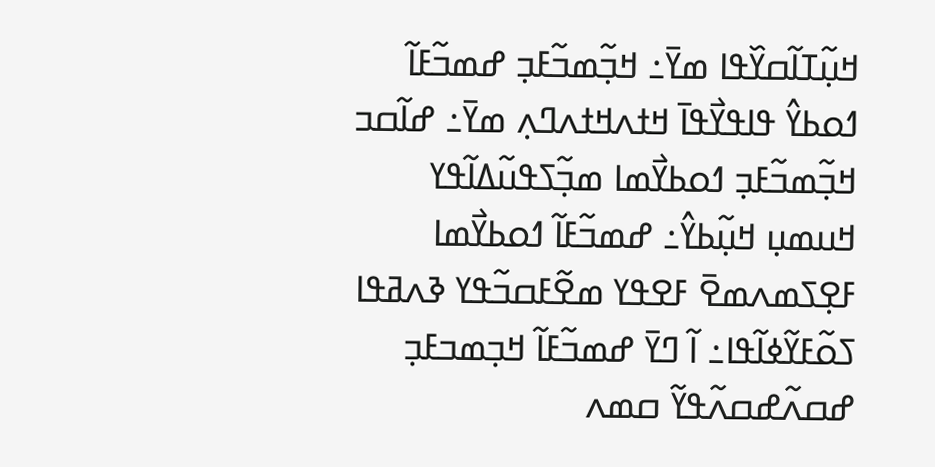ߞߎ߲߬ߠߊ߬ߛߌ߰ߟߊ ߘߌ߫߸ ߞߏ߲߬ߘߏ߬ߓߏ߲ ߝߘߏ߬ߓߊ߬ ߗߋߕߌ߮ ߟߊߟߌ߯ߟߊ߫ ߞߙߍߞߙߍߣߍ߲ ߘߌ߫߸ ߝߊ߬ߛߏ ߞߏ߲߬ߘߏ߬ߓߏ߲ ߗߋߕߌ߯ߘߊ ߘߏ߲߬ߖߟߎ߬ߡߊ߬ߟߌ ߞߎߘߎ߲ ߞߎ߲߬ߕߌ߮߸ ߝߘߏ߬ߓߊ߬ ߗߋߕߌ߯ߘߊ ߓߐ߲ߖߘߍߘߐ߫ ߓߐߟߌ ߘߐ߬ߓߛߏ߬ߟߌ ߢߍߥߟߊ ߖߋ߬ߓߌ߬ߦߊ߬ߟߊ߸ ߊ߬ ߣߌ߫ ߝߘߏ߬ߓߊ߬ ߞߏ߲ߘߏߓߏ߲ ߝߛߍ߬ߝߛߍ߬ߟߌ߬ ߛߘߍ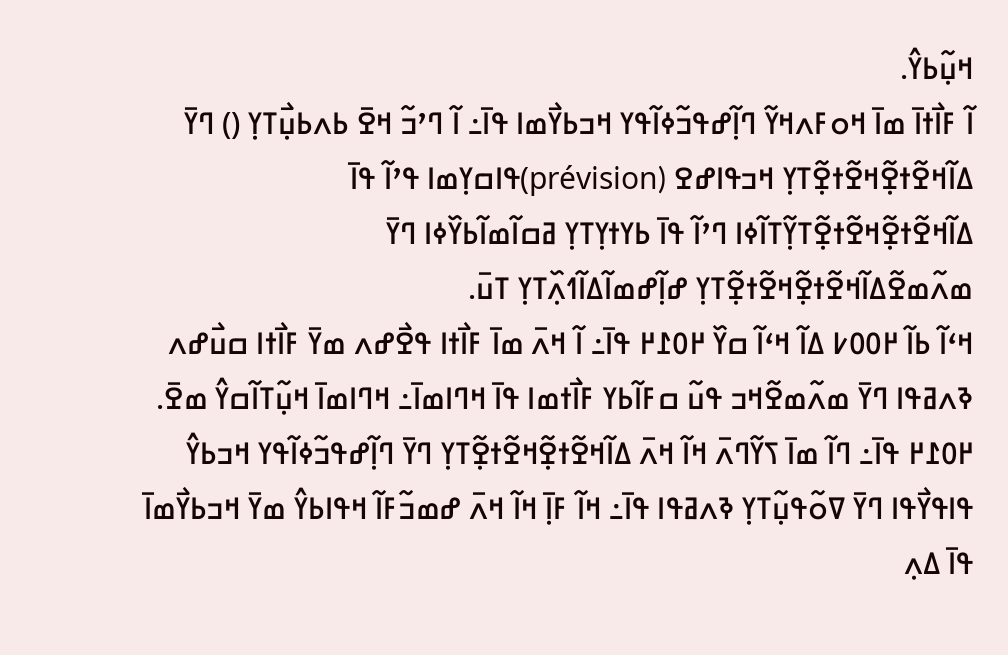ߞߎ߲߬ߕߌ߮.
ߊ߬ ߓߊ߯ߙߊ߫ ߘߊ߫ ߞߋߓߍߞߌ߬ ߣߊ߲߬ߝߟߏ߬ߦߊ߬ߟߌ ߞߏߕߌ߯ߘߊ ߟߊ߫߸ ߊ߬ ߣߴߏ߬ ߞߐ߫ ߕߍߕߎ߲߯ߠߌ߲ () ߣߌ߫ ߡߊ߬ߞߐ߬ߙߐ߲߬ߞߐ߬ߙߐ߲߬ߠߌ߲ ߞߏߟߊߝߐ (prévision)ߟߊߛߌ߲ߘߊ ߟߴߊ߬ ߟߊ߫ ߡߊ߬ߞߐ߬ߙߐ߲߬ߞߐ߬ߙߐ߲߬ߠߌ߲߬ߠߊ߬ߦߊ ߣߴߊ߬ ߟߊ߫ ߕߌߙߌ߲ߠߌ߲ ߥߛߊ߬ߘߊ߬ߕߌ߰ߦߊ ߣߌ߫ ߘߍ߬ߘߐ߬ߡߊ߬ߞߐ߬ߙߐ߲߬ߞߐ߬ߙߐ߲߬ߠߌ߲ ߝߊ߲߬ߝߘߊ߬ߡߊ߬ߗߍ߲߰ߠߌ߲ ߠߎ߫.
ߞߵߊ߬ ߕߊ߬ ߂߀߀߇ ߡߊ߬ ߞߵߊ߬ ߛߌ߰ ߂߀߁߂ ߟߊ߫߸ ߊ߬ ߞߍ߫ ߘߊ߫ ߓߊ߯ߙߊ ߟߐ߯ߝߍ ߘߌ߫ ߓߊ߯ߙߊ ߛߎ߯ߝߍ ߢߍߥߟߊ ߣߌ߫ ߘߍ߬ߘߐ߬ߞߏ ߟߎ߬ ߛߓߊ߬ߕߌ ߓߊ߯ߙߘߊ ߟߊ߫ ߞߣߊߘߊ߫߸ ߞߣߊߘߊ߫ ߞߎ߲߬ߠߊ߬ߛߌ߮ ߘߐ߫.
߂߀߁߂ ߟߊ߫߸ ߣߊ߬ ߘߊ߫ ߖߌ߬ߣߍ߫ ߞߊ߬ ߞߍ߫ ߡߊ߬ߞߐ߬ߙߐ߲߬ߞߐ߬ߙߐ߲߬ߠߌ߲ ߣߌ߫ ߣߊ߲߬ߝߟߏ߬ߦߊ߬ߟߌ ߞߏߕߌ߮ ߟߊߟߌ߯ߟߊ ߣߌ߫ ߜߋ߬ߟߎ߲߬ߠߌ߲ ߢߍߥߟߊ ߟߊ߫߸ ߞߊ߬ ߓߊ߲߫ ߞߊ߬ ߞߍ߫ ߝߘߏ߬ߓߊ߬ ߞߟߊߕߌ߮ ߘߌ߫ ߞߏߕߌ߯ߘߊ߫ ߟߊ߫ ߡߍ߲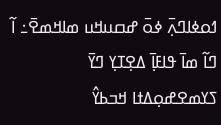ߗߋߦߊߣߍ߲߫ ߦߋ߫ ߝߛߎߞߎ ߘߊߞߘߐ߫߸ ߊ߬ ߣߊ߬ ߘߊ߫ ߟߊߓߊ߲߫ ߡߐ߲ߠߌ߲ ߣߌ߫ ߖߌߘߐߝߋ߲ߡߙߊ ߞߏߕߌ߮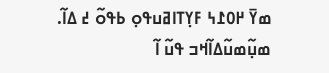ߘߌ߫ ߂߀߁߆ ߓߌ߲ߠߊߥߎߟߋ߲ ߕߟߋ߬ ߄ ߡߊ߬.
ߘߎ߲߬ߘߎ߬ߡߊ߬ߞߏ ߟߎ߬ ߊ߬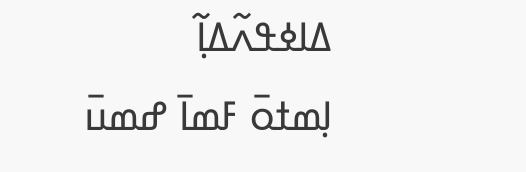ߡߊߦߟߍ߬ߡߊ߲߬
ߊ߲ߘߙߋ߫ ߓߘߊ߫ ߝߘߎ߫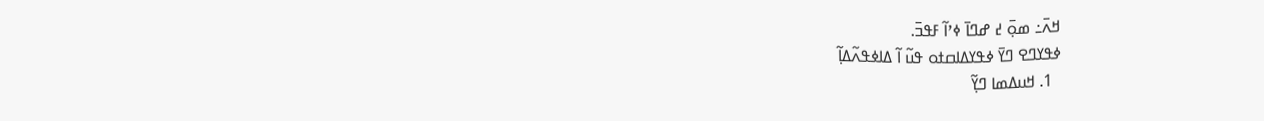ߞߍ߫߸ ߘߋ߲߫ ߄ ߝߣߊ߫ ߦߴߊ߬ ߓߟߏ߫.
ߦߟߌߣߐ ߣߌ߫ ߦߟߌߡߊߛߙߋ ߟߎ߬ ߊ߬ ߡߊߦߟߍ߬ߡߊ߲߬
  1. ߞߎߡߘߊ ߣߌ߲߬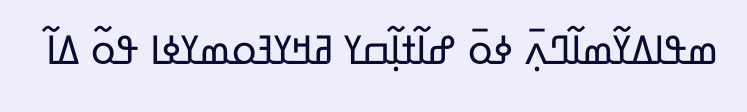ߘߟߊߡߌ߬ߘߊ߬ߣߍ߲߫ ߦߋ߫ ߝߊ߬ߙߊ߲߬ߛߌ ߥߞߌߔߋߘߌߦߊ ߟߋ߬ ߡߊ߬